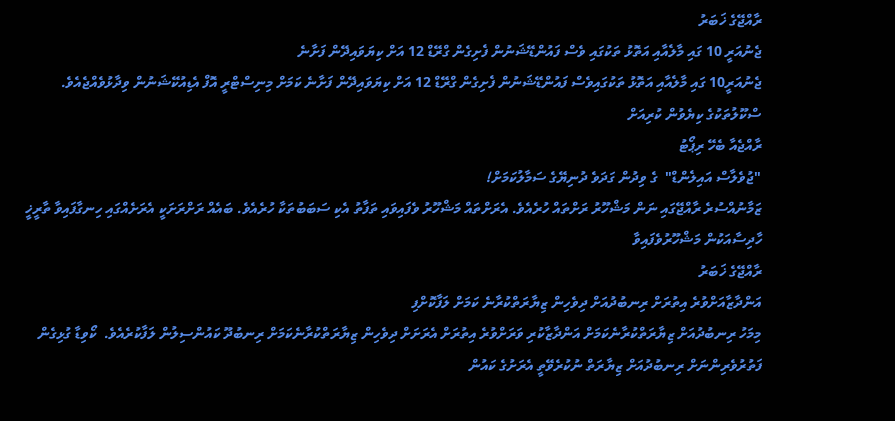ރާއްޖޭގެ ޚަބަރު
ޖެނުއަރީ 10 ގައި މާލެއާއި އަތޮޅު ތަކުގައި ވެސް ފައުންޑޭޝަނުން ފެށިގެން ގްރޭޑް 12 އަށް ކިޔަވައިދޭން ފަށާނެ
ޖެނުއަރީ10 ގައި މާލެއާއި އަތޮޅު ތަކުގައިވެސް ފައުންޑޭޝަނުން ފެށިގެން ގްރޭޑް 12 އަށް ކިޔަވައިދޭން ފަށާނެ ކަމަށް މިނިސްޓްރީ އޮފް އެޑިއުކޭޝަނުން ވިދާޅުވެއްޖެއެވެ. ސްކޫލުތަކުގެ ކިޔެވުން ކުރިއަށް
ރާއްޖެއާ ބެހޭ ރިޕޯޓު
"ޖުވެލާސް އައިލެންޑް"  ގެ ވިދުން ގަދަވެ ދުނިޔޭގެ ސަމާލުކަމަށް!
ޒަމާނުއްސުރެ ރާއްޖޭގައި ނަން މަޝްހޫރު ރަށްތައް ހުރެއެވެ. އެރަށްތައް މަޝްހޫރު ވެފައިވައި ތަފާތު އެކި ސަބަބުތަކާ ހުރެއެވެ. ބައެއް ރަށްރަށަކީ އެރަށެއްގައި ހިނގާފައިވާ ތާރީޚީ ހާދިސާއަކުން މަޝްހޫރުވެފައިވާ
ރާއްޖޭގެ ޚަބަރު
އަންދާޒާއަށްވުރެ އިތުރަށް ރިނބުދުއަށް ދިވެހިން ޒިޔާރަތްކުރާނެ ކަމަށް ލަފާކޮށްފި
މިމަހު ރިނބުދުއަށް ޒިޔާރަތްކުރާނެކަމަށް އަންދާޒާކުރި ވަރަށްވުރެ އިތުރަށް އެރަށަށް ދިވެހިން ޒިޔާރަތްކުރާނެކަމަށް ރިނބުދޫ ކައުންސިލުން ލަފާކުރެއެވެ.  ކޯވިޑާ ގުޅިގެން ފަތުރުވެރިންނަށް ރިނބުދުއަށް ޒިޔާރަތް ނުކުރެވޭތީ އެރަށުގެ ކައުން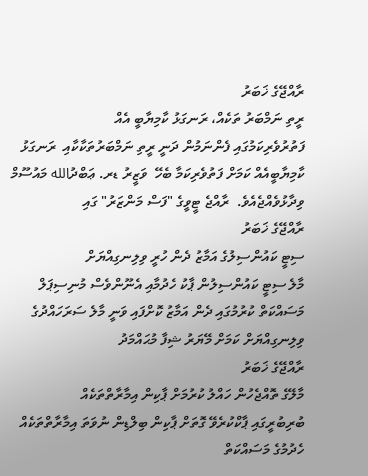ރާއްޖޭގެ ޚަބަރު
ރީތި ނަމްބަރު ތަކެއް، ރަނގަޅު ކާމިޔާބީ އެއް
ފަތުރުވެރިކަމުގައި ފެންނަމުން ދަނީ ރީތި ނަމްބަރުތަކާކާއި  ރަނގަޅު ކާމިޔާބީއެއް ކަމަށް ފަތުވެރިކަމާ ބެހޭ  ވަޒީރު ޑރ. ޢަބްދުالله މައުސޫމް ވިދާޅުވެއްޖެއެވެ.  ރާއްޖެ ޓީވީގެ "ފަސް މަންޒަރު" ގައި
ރާއްޖޭގެ ޚަބަރު
ސިޓީ ކައުންސިލުގެ އަމާޒު ދެން ހުރީ ވިލިނގިއްޔަށް
މާލެ ސިޓީ ކައުންސިލުން ޕާކު ހެދުމާއި އެނޫންވެސް މުނިސިޕަލް މަސައްކަތް ކުރުމުގައި ދެން އަމާޒު ކޮށްފައި ވަނީ މާލެ ސަރަހައްދުގެ ވިލިނގިއްޔަށް ކަމަށް މޭޔަރު ޝިފާ މުޙައްމަދު
ރާއްޖޭގެ ޚަބަރު
މާލޭގެ ތޮއްޖެހުން ހައްލު ކުރުމަށް ޕާކިން އިމާރާތްތަކެއް
ބުރިބުރީގައި ޕާކްކުރެވޭ ގޮތަށް ޕާކިން ބިލްޑިން ނުވަތަ އިމާރާތްތަކެއް ހެދުމުގެ މަސައްކަތް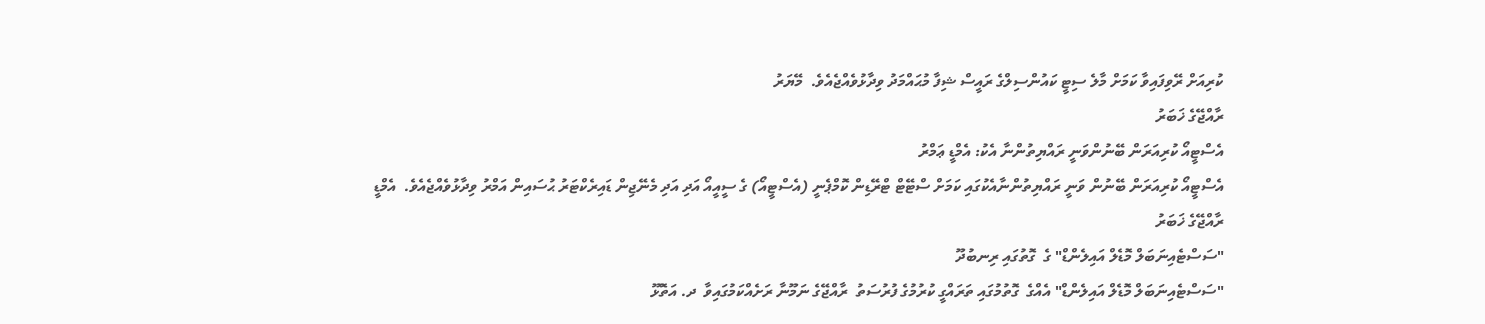ކުރިއަށް ރޭވިފައިވާ ކަމަށް މާލެ ސިޓީ ކައުންސިލްގެ ރައީސް ޝިފާ މުޙައްމަދު ވިދާޅުވެއްޖެއެވެ.  މޭޔަރު
ރާއްޖޭގެ ޚަބަރު
އެސްޓީއޯ ކުރިއަރަން ބޭނުންވަނީ ރައްޔިތުންނާ އެކު: އެމްޑީ ޢަމްރު
އެސްޓީއޯ ކުރިއަރަން ބޭނުން ވަނީ ރައްޔިތުންނާއެކުގައި ކަމަށް ސްޓޭޓް ޓްރޭޑިން ކޮމްޕެނީ (އެސްޓީއޯ) ގެ ސީއީއޯ އަދި އަދި މެނޭޖިން ޑައިރެކްޓަރު ޙުސައިން އަމްރު ވިދާޅުވެއްޖެއެވެ.  އެމްޑީ
ރާއްޖޭގެ ޚަބަރު
"ސަސްޓެއިނަބަލް މޮޑެލް އައިލެންޑް" ގެ  ގޮތުގައި ރިނބުދޫ
"ސަސްޓެއިނަބަލް މޮޑެލް އައިލެންޑް" އެއްގެ  ގޮތުމުގައި ތަރައްގީ ކުރުމުގެ ފުރުސަތު  ރާއްޖޭގެ ނަމޫނާ ރަށެއްކަމުގައިވާ  ދ. އަތޮޅޫ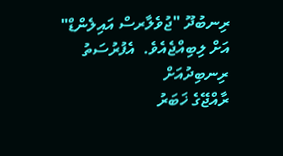ރިނބުދޫ "ޖުވެލާރސް އައިލެންޑް" އަށް ލިބިއްޖެއެވެ.  އެފުރުސަތު ރިނބިދުއަށް
ރާއްޖޭގެ ޚަބަރު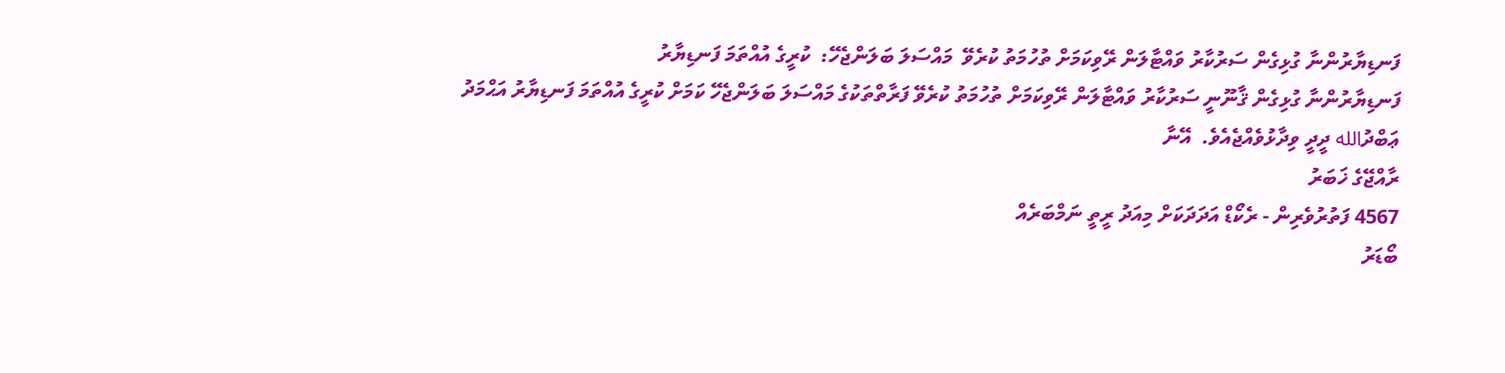ފަނޑިޔާރުންނާ ގުޅިގެން ސަރުކާރު ވައްޓާލަން ރޭވިކަމަށް ތުހުމަތު ކުރެވޭ  މައްސަލަ ބަލަންޖެހޭ:  ކުރީގެ އުއްތަމަ ފަނޑިޔާރު
ފަނޑިޔާރުންނާ ގުޅިގެން ޤާނޫނީ ސަރުކާރު ވައްޓާލަން ރޭވިކަމަށް ތުހުމަތު ކުރެވޭ ފަރާތްތަކުގެ މައްސަލަ ބަލަންޖެހޭ ކަމަށް ކުރީގެ އުއްތަމަ ފަނޑިޔާރު އަޙްމަދު  ޢަބްދުالله ދީދީ ވިދާޅުވެއްޖެއެވެ.  އޭނާ
ރާއްޖޭގެ ޚަބަރު
4567 ފަތުރުވެރިން - ރެކޯޑް އަދަދަކަށް މިއަދު ރީތީ ނަމްބަރެއް
ބޯޑަރު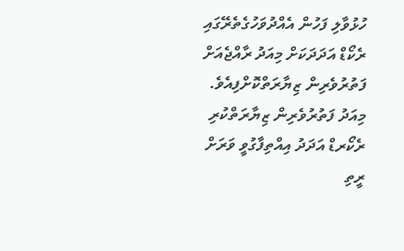ހުޅުވާލި ފަހުން އެއްދުވަހުގެތެރޭގައި ރެކޯޑް އަދަދަކަށް މިއަދު ރާއްޖެއަށް ފަތުރުވެރިން ޒިޔާރަތްކޮށްފިއެވެ. މިއަދު ފަތުރުވެރިން ޒިޔާރަތްކުރި ރެކޯރޑް އަދަދު އިއްތިފާގުވީ ވަރަށް ރީތި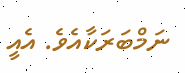ނަމްބަރަކާއެވެ. އެއީ